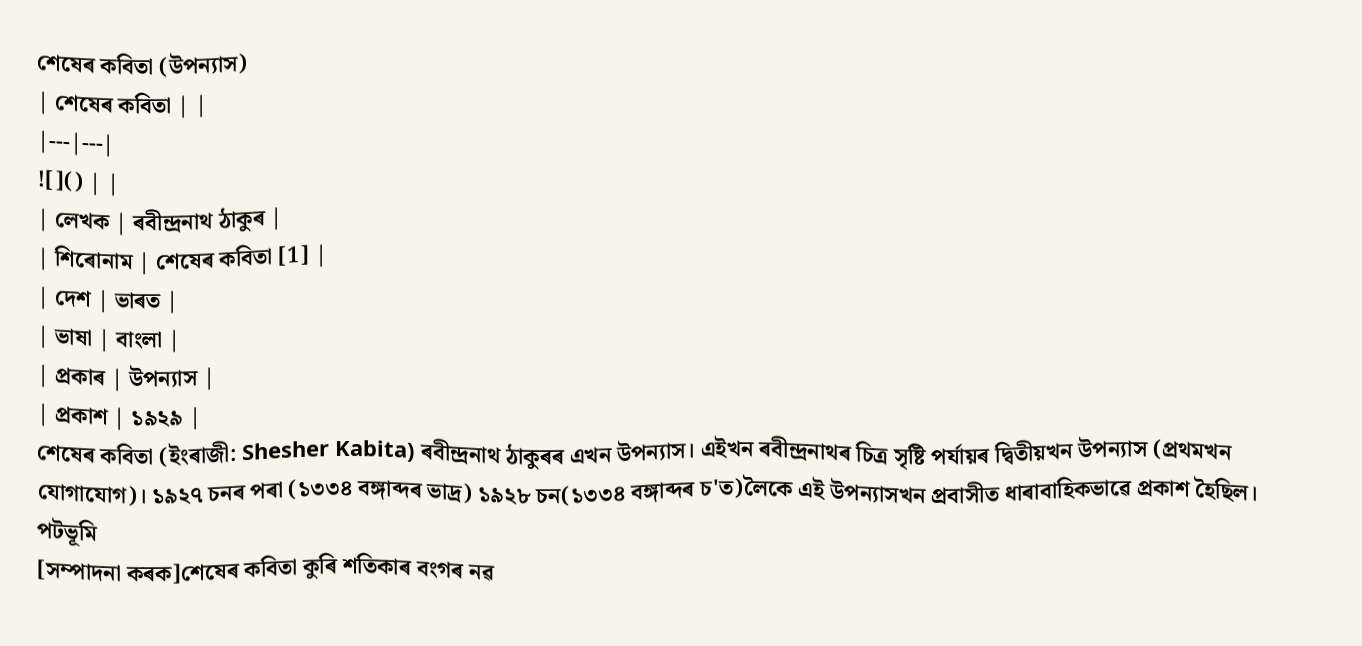শেষেৰ কবিতা (উপন্যাস)
| শেষেৰ কবিতা | |
|---|---|
![]() | |
| লেখক | ৰবীন্দ্ৰনাথ ঠাকুৰ |
| শিৰোনাম | শেষেৰ কবিতা [1] |
| দেশ | ভাৰত |
| ভাষা | বাংলা |
| প্ৰকাৰ | উপন্যাস |
| প্ৰকাশ | ১৯২৯ |
শেষেৰ কবিতা (ইংৰাজী: Shesher Kabita) ৰবীন্দ্ৰনাথ ঠাকুৰৰ এখন উপন্যাস। এইখন ৰবীন্দ্ৰনাথৰ চিত্ৰ সৃষ্টি পৰ্যায়ৰ দ্বিতীয়খন উপন্যাস (প্ৰথমখন যোগাযোগ)। ১৯২৭ চনৰ পৰা (১৩৩৪ বঙ্গাব্দৰ ভাদ্ৰ) ১৯২৮ চন(১৩৩৪ বঙ্গাব্দৰ চ'ত)লৈকে এই উপন্যাসখন প্ৰবাসীত ধাৰাবাহিকভাৱে প্ৰকাশ হৈছিল।
পটভূমি
[সম্পাদনা কৰক]শেষেৰ কবিতা কুৰি শতিকাৰ বংগৰ নৱ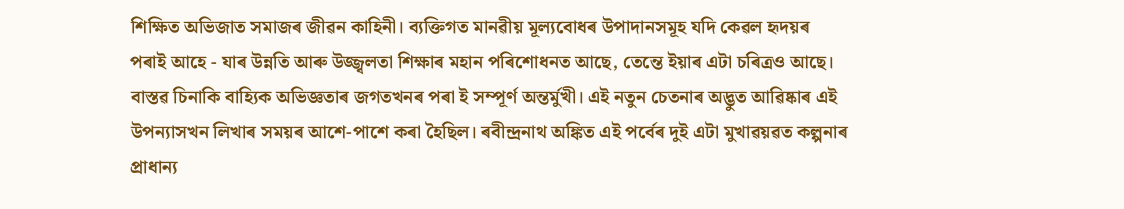শিক্ষিত অভিজাত সমাজৰ জীৱন কাহিনী। ব্যক্তিগত মানৱীয় মূল্যবোধৰ উপাদানসমূহ যদি কেৱল হৃদয়ৰ পৰাই আহে - যাৰ উন্নতি আৰু উজ্জ্বলতা শিক্ষাৰ মহান পৰিশোধনত আছে, তেন্তে ইয়াৰ এটা চৰিত্ৰও আছে। বাস্তৱ চিনাকি বাহ্যিক অভিজ্ঞতাৰ জগতখনৰ পৰা ই সম্পূৰ্ণ অন্তৰ্মুখী। এই নতুন চেতনাৰ অদ্ভুত আৱিষ্কাৰ এই উপন্যাসখন লিখাৰ সময়ৰ আশে-পাশে কৰা হৈছিল। ৰবীন্দ্ৰনাথ অঙ্কিত এই পৰ্বেৰ দুই এটা মুখাৱয়ৱত কল্পনাৰ প্ৰাধান্য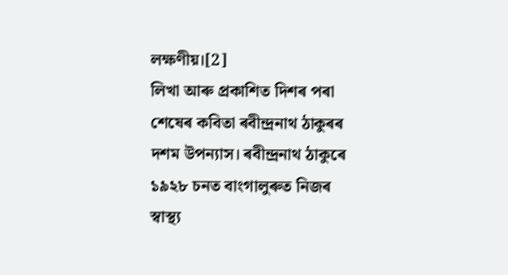লক্ষণীয়।[2]
লিখা আৰু প্ৰকাশিত দিশৰ পৰা শেষেৰ কবিতা ৰবীন্দ্ৰনাথ ঠাকুৰৰ দশম উপন্যাস। ৰবীন্দ্ৰনাথ ঠাকুৰে ১৯২৮ চনত বাংগালুৰুত নিজৰ স্বাস্থ্য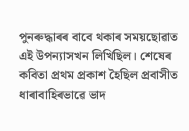পুনৰুদ্ধাৰৰ বাবে থকাৰ সময়ছোৱাত এই উপন্যাসখন লিখিছিল। শেষেৰ কবিতা প্ৰথম প্ৰকাশ হৈছিল প্ৰবাসীত ধাৰাবাহিৰভাৱে ভাদ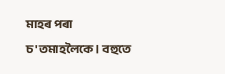মাহৰ পৰা চ'তমাহলৈকে। বহুতে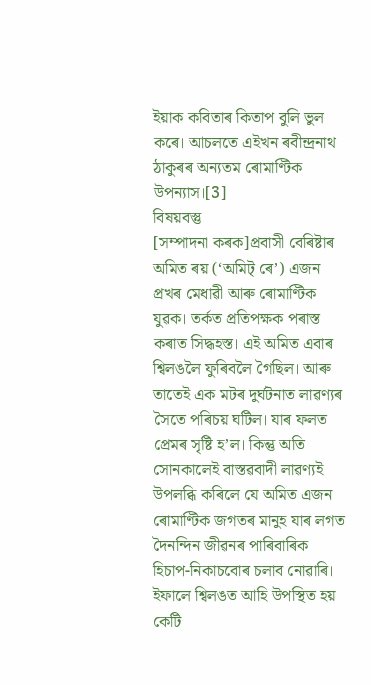ইয়াক কবিতাৰ কিতাপ বুলি ভুল কৰে। আচলতে এইখন ৰবীন্দ্ৰনাথ ঠাকুৰৰ অন্যতম ৰোমাণ্টিক উপন্যাস।[3]
বিষয়বস্তু
[সম্পাদনা কৰক]প্ৰবাসী বেৰিষ্টাৰ অমিত ৰয় (‘অমিট্ ৰে’) এজন প্ৰখৰ মেধাৱী আৰু ৰোমাণ্টিক যুৱক। তৰ্কত প্ৰতিপক্ষক পৰাস্ত কৰাত সিদ্ধহস্ত। এই অমিত এবাৰ শ্বিলঙলৈ ফুৰিবলৈ গৈছিল। আৰু তাতেই এক মটৰ দুৰ্ঘটনাত লাৱণ্যৰ সৈতে পৰিচয় ঘটিল। যাৰ ফলত প্ৰেমৰ সৃষ্টি হ’ল। কিন্তু অতি সোনকালেই বাস্তৱবাদী লাৱণ্যই উপলব্ধি কৰিলে যে অমিত এজন ৰোমাণ্টিক জগতৰ মানুহ যাৰ লগত দৈনন্দিন জীৱনৰ পাৰিবাৰিক হিচাপ-নিকাচবোৰ চলাব নোৱাৰি। ইফালে শ্বিলঙত আহি উপস্থিত হয় কেটি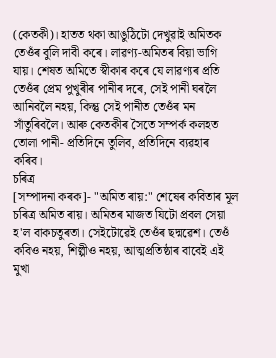(কেতকী)। হাতত থকা আঙুঠিটো দেখুৱাই অমিতক তেওঁৰ বুলি দাবী কৰে। লাৱণ্য-অমিতৰ বিয়া ভাগি যায়। শেষত অমিতে স্বীকাৰ কৰে যে লাৱণ্যৰ প্ৰতি তেওঁৰ প্ৰেম পুখুৰীৰ পানীৰ দৰে, সেই পানী ঘৰলৈ আনিবলৈ নহয়, কিন্তু সেই পানীত তেওঁৰ মন সাঁতুৰিবলৈ। আৰু কেতকীৰ সৈতে সম্পৰ্ক কলহত তোলা পানী- প্ৰতিদিনে তুলিব, প্ৰতিদিনে ব্যৱহাৰ কৰিব।
চৰিত্ৰ
[সম্পাদনা কৰক]- "অমিত ৰায়:" শেষেৰ কবিতাৰ মূল চৰিত্ৰ অমিত ৰায়। অমিতৰ মাজত যিটো প্ৰবল সেয়া হ'ল বাকচতুৰতা। সেইটোৱেই তেওঁৰ ছদ্মৱেশ। তেওঁ কবিও নহয়, শিল্পীও নহয়, আত্মপ্ৰতিষ্ঠাৰ বাবেই এই মুখা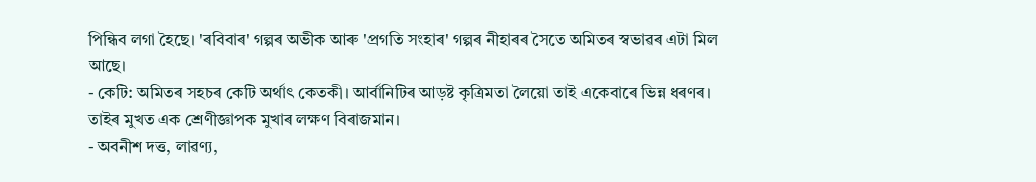পিন্ধিব লগা হৈছে। 'ৰবিবাৰ' গল্পৰ অভীক আৰু 'প্ৰগতি সংহাৰ' গল্পৰ নীহাৰৰ সৈতে অমিতৰ স্বভাৱৰ এটা মিল আছে।
- কেটি: অমিতৰ সহচৰ কেটি অৰ্থাৎ কেতকী। আৰ্বানিটিৰ আড়ষ্ট কৃত্ৰিমতা লৈয়ো তাই একেবাৰে ভিন্ন ধৰণৰ। তাইৰ মুখত এক শ্ৰেণীজ্ঞাপক মুখাৰ লক্ষণ বিৰাজমান।
- অবনীশ দত্ত, লাৱণ্য,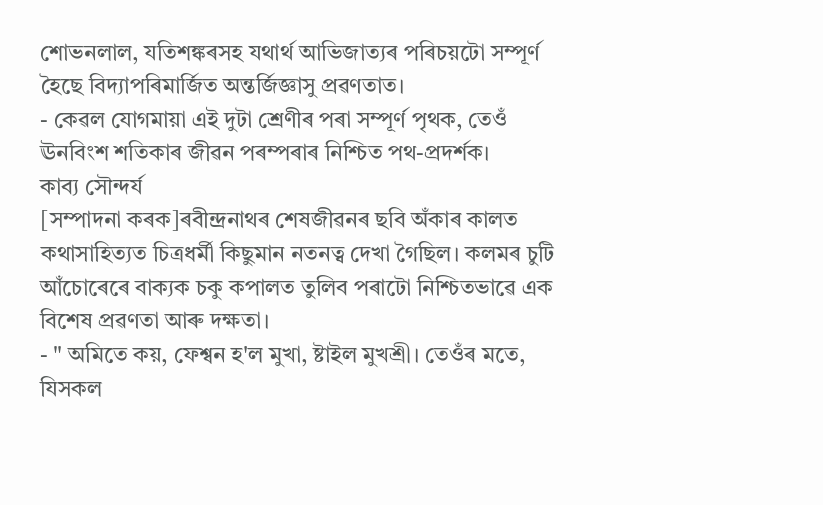শোভনলাল, যতিশঙ্কৰসহ যথাৰ্থ আভিজাত্যৰ পৰিচয়টো সম্পূৰ্ণ হৈছে বিদ্যাপৰিমাৰ্জিত অন্তৰ্জিজ্ঞাসু প্ৰৱণতাত।
- কেৱল যোগমায়া এই দুটা শ্ৰেণীৰ পৰা সম্পূৰ্ণ পৃথক, তেওঁ ঊনবিংশ শতিকাৰ জীৱন পৰম্পৰাৰ নিশ্চিত পথ-প্ৰদৰ্শক।
কাব্য সৌন্দৰ্য
[সম্পাদনা কৰক]ৰবীন্দ্ৰনাথৰ শেষজীৱনৰ ছবি অঁকাৰ কালত কথাসাহিত্যত চিত্ৰধৰ্মী কিছুমান নতনত্ব দেখা গৈছিল। কলমৰ চুটি আঁচোৰেৰে বাক্যক চকু কপালত তুলিব পৰাটো নিশ্চিতভাৱে এক বিশেষ প্ৰৱণতা আৰু দক্ষতা।
- " অমিতে কয়, ফেশ্বন হ'ল মুখা, ষ্টাইল মুখশ্ৰী। তেওঁৰ মতে, যিসকল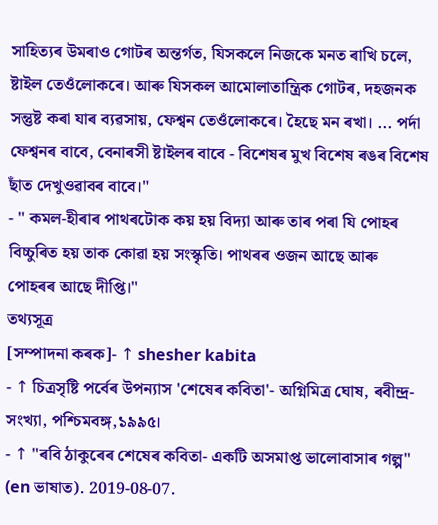সাহিত্যৰ উমৰাও গোটৰ অন্তৰ্গত, যিসকলে নিজকে মনত ৰাখি চলে, ষ্টাইল তেওঁলোকৰে। আৰু যিসকল আমোলাতান্ত্ৰিক গোটৰ, দহজনক সন্তুষ্ট কৰা যাৰ ব্যৱসায়, ফেশ্বন তেওঁলোকৰে। হৈছে মন ৰখা। ... পৰ্দা ফেশ্বনৰ বাবে, বেনাৰসী ষ্টাইলৰ বাবে - বিশেষৰ মুখ বিশেষ ৰঙৰ বিশেষ ছাঁত দেখুওৱাবৰ বাবে।"
- " কমল-হীৰাৰ পাথৰটোক কয় হয় বিদ্যা আৰু তাৰ পৰা যি পোহৰ বিচ্চুৰিত হয় তাক কোৱা হয় সংস্কৃতি। পাথৰৰ ওজন আছে আৰু পোহৰৰ আছে দীপ্তি।"
তথ্যসূত্ৰ
[সম্পাদনা কৰক]- ↑ shesher kabita
- ↑ চিত্ৰসৃষ্টি পৰ্বেৰ উপন্যাস 'শেষেৰ কবিতা'- অগ্নিমিত্ৰ ঘোষ, ৰবীন্দ্ৰ-সংখ্যা, পশ্চিমবঙ্গ,১৯৯৫।
- ↑ "ৰবি ঠাকুৰেৰ শেষেৰ কবিতা- একটি অসমাপ্ত ভালোবাসাৰ গল্প" (en ভাষাত). 2019-08-07.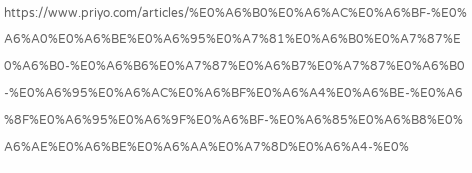https://www.priyo.com/articles/%E0%A6%B0%E0%A6%AC%E0%A6%BF-%E0%A6%A0%E0%A6%BE%E0%A6%95%E0%A7%81%E0%A6%B0%E0%A7%87%E0%A6%B0-%E0%A6%B6%E0%A7%87%E0%A6%B7%E0%A7%87%E0%A6%B0-%E0%A6%95%E0%A6%AC%E0%A6%BF%E0%A6%A4%E0%A6%BE-%E0%A6%8F%E0%A6%95%E0%A6%9F%E0%A6%BF-%E0%A6%85%E0%A6%B8%E0%A6%AE%E0%A6%BE%E0%A6%AA%E0%A7%8D%E0%A6%A4-%E0%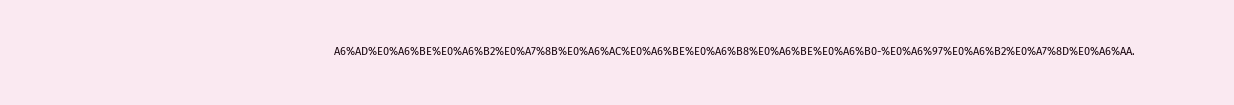A6%AD%E0%A6%BE%E0%A6%B2%E0%A7%8B%E0%A6%AC%E0%A6%BE%E0%A6%B8%E0%A6%BE%E0%A6%B0-%E0%A6%97%E0%A6%B2%E0%A7%8D%E0%A6%AA.